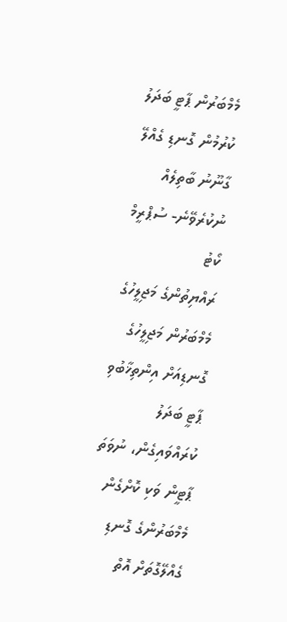މެމްބަރުން ޕާޓީ ބަދަލު ކުރުމުން ގޮނޑި ގެއްލޭ ގާނޫނު ބާތިލެއް ނުކުރެވޭނެ- ސުޕްރީމް ކޯޓު
ރައްޔިތުންގެ މަޖިލީހުގެ މެމްބަރުން މަޖިލީހުގެ ގޮނޑިއަށް އިންތިޚާބުވި ޕާޓީ ބަދަލު ކުރައްވައިގެން، ނުވަތަ ޕާޓީން ވަކި ކޮށްގެން މެމްބަރުންގެ ގޮނޑި ގެއްލޭގޮތަށް އޮތް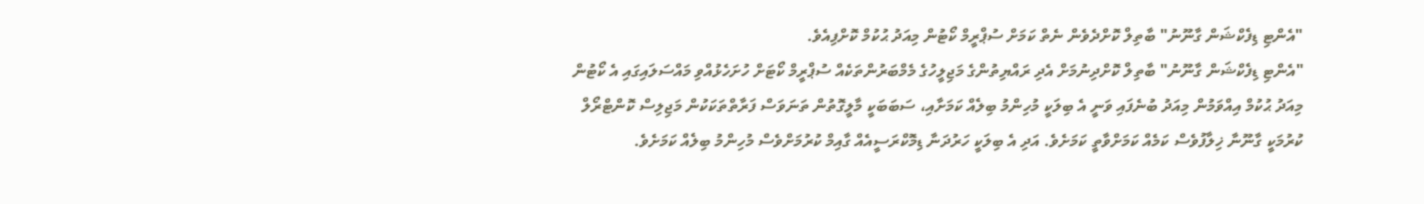"އެންޓި ޑިފެކްޝަން ގާނޫނު" ބާތިލް ކޮށްދެވެން ނެތް ކަމަށް ސުޕްރީމް ކޯޓުން މިއަދު ޙުކުމް ކޮށްފިއެވެ.
"އެންޓި ޑިފެކްޝަން ގާނޫނު" ބާތިލް ކޮށްދިނުމަށް އެދި ރައްޔިތުންގެ މަޖިލީހުގެ މެމްބަރުންތަކެއް ސުޕްރީމް ކޯޓަށް ހުށަހެޅުއްވި މައްސަލައިގައި އެ ކޯޓުން މިއަދު ޙުކުމް އިއްވަމުން މިއަދު ބުނެފައި ވަނީ އެ ބިލަކީ މުހިންމު ބިލެއް ކަމަށާއި، ސަބަބަކީ މާލީގޮތުން ތަނަވަސް ފަރާތްތަކަކުން މަޖިލިސް ކޮންޓްރޯލް ކުރުމަކީ ގާނޫނާ ޚިލާފުވެސް ކަމެއް ކަމަށްވާތީ ކަމަށެވެ. އަދި އެ ބިލަކީ ހަރުދަނާ ޑިމޮކްރަސީއެއް ގާއިމް ކުރުމަށްވެސް މުހިންމު ބިލެއް ކަމަށެވެ.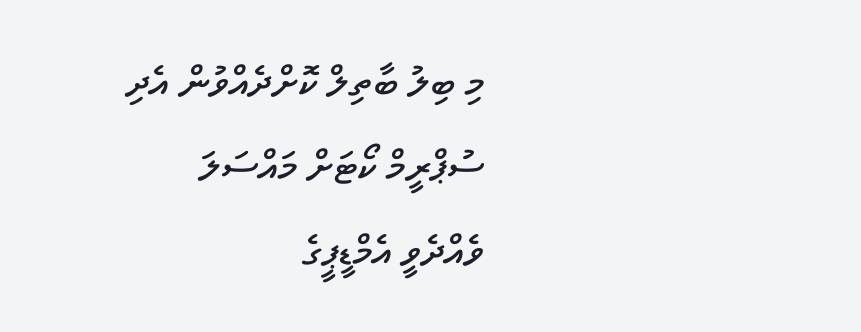މި ބިލު ބާތިލް ކޮށްދެއްވުން އެދި ސުޕްރީމް ކޯޓަށް މައްސަލަ ވެއްދެވީ އެމްޑީޕީގެ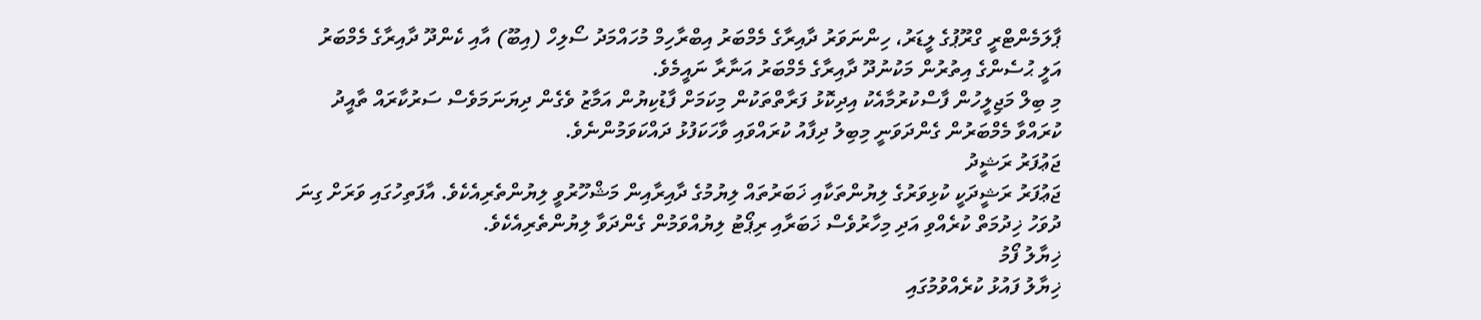ޕާލަމެންޓްރީ ގްރޫޕުގެ ލީޑަރު، ހިންނަވަރު ދާއިރާގެ މެމްބަރު އިބްރާހިމް މުހައްމަދު ސޯލިހް (އިބޫ) އާއި ކެންދޫ ދާއިރާގެ މެމްބަރު އަލީ ޙުސެންގެ އިތުރުން މަކުނުދޫ ދާއިރާގެ މެމްބަރު އަނާރާ ނައީމެވެ.
މި ބިލް މަޖިލީހުން ފާސްކުރުމާއެކު އިދިކޮޅު ފަރާތްތަކުން މިކަމަށް ފާޑުކިޔުން އަމާޒު ވެގެން ދިޔަނަމަވެސް ސަރުކާރައް ތާއީދު ކުރައްވާ މެމްބަރުން ގެންދަވަނީ މިބިލު ދިފާއު ކުރައްވައި ވާހަކަފުޅު ދައްކަވަމުންނެވެ.
ޖަޢުފަރު ރަޝީދު
ޖަޢުފަރު ރަޝީދަކީ ކުޅިވަރުގެ ލިޔުންތަކާއި ޚަބަރުތައް ލިޔުމުގެ ދާއިރާއިން މަޝްހޫރުވީ ލިޔުންތެރިއެކެވެ. އާފަތިހުގައި ވަރަށް ގިނަ ދުވަހު ޚިދުމަތް ކުރެއްވި އަދި މިހާރުވެސް ޚަބަރާއި ރިޕޯޓު ލިޔުއްވަމުން ގެންދަވާ ލިޔުންތެރިއެކެވެ.
ޚިޔާލު ފޯމު
ޚިޔާލު ފައުޅު ކުރެއްވުމުގައި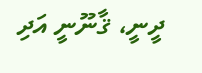ދީނީ، ޤާނޫނީ އަދި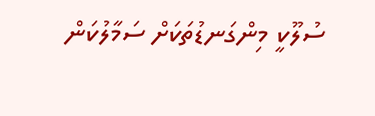ސުލޫކީ މިންގަނޑުތަކަށް ސަމާލުކަން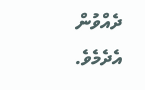ދެއްވުން އެދެމެވެ.